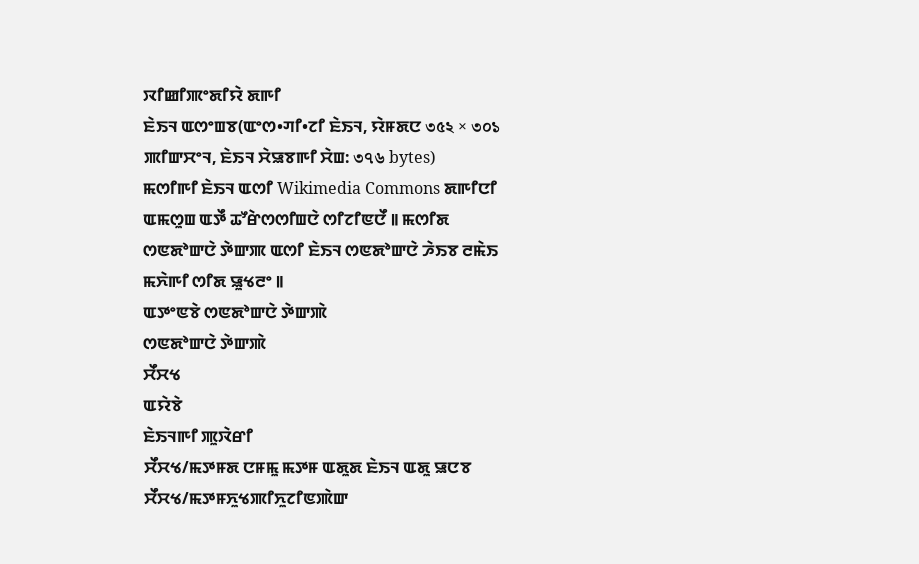ꯋꯤꯀꯤꯄꯦꯗꯤꯌꯥ ꯗꯒꯤ
ꯐꯥꯏꯜ ꯑꯁꯦꯡꯕ(ꯑꯦꯁ•ꯚꯤ•ꯖꯤ ꯐꯥꯏꯜ, ꯌꯥꯝꯗꯅ ৩৫২ × ৩০১ ꯄꯤꯛꯆꯦꯜ, ꯐꯥꯏꯜ ꯆꯥꯎꯕꯒꯤ ꯆꯥꯡ: ৩৭৬ bytes)
ꯃꯁꯤꯒꯤ ꯐꯥꯏꯜ ꯑꯁꯤ Wikimedia Commons ꯗꯒꯤꯅꯤ ꯑꯃꯁꯨꯡ ꯑꯇꯩ ꯊꯧꯔꯥꯁꯁꯤꯡꯅꯥ ꯁꯤꯖꯤꯟꯅꯩ ꯫ ꯃꯁꯤꯗ ꯁꯟꯗꯣꯛꯅꯥ ꯇꯥꯛꯄ ꯑꯁꯤ ꯐꯥꯏꯜ ꯁꯟꯗꯣꯛꯅꯥ ꯍꯥꯏꯕ ꯂꯃꯥꯏ ꯃꯈꯥꯒꯤ ꯁꯤꯗ ꯎꯨꯠꯂꯦ ꯫
ꯑꯇꯦꯟꯕꯥ ꯁꯟꯗꯣꯛꯅꯥ ꯇꯥꯛꯄꯥ
ꯁꯟꯗꯣꯛꯅꯥ ꯇꯥꯛꯄꯥ
ꯆꯩꯆꯠ
ꯑꯌꯥꯕꯥ
ꯐꯥꯏꯜꯒꯤ ꯄꯨꯋꯥꯔꯤ
ꯆꯩꯆꯠ/ꯃꯇꯝꯗ ꯅꯝꯃꯨ ꯃꯇꯝ ꯑꯗꯨꯗ ꯐꯥꯏꯜ ꯑꯗꯨ ꯎꯅꯕ
ꯆꯩꯆꯠ/ꯃꯇꯝꯈꯨꯠꯄꯤꯈꯨꯖꯤꯟꯄꯥꯛ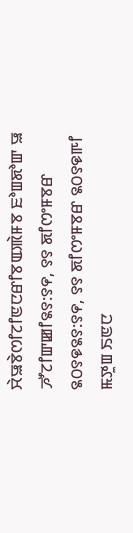ꯆꯥꯎꯕꯥꯁꯤꯖꯤꯟꯅꯔꯤꯕꯑꯄꯥꯝꯕ ꯐꯣꯡꯗꯣꯛ ꯎ
ꯍꯧꯖꯤꯛꯀꯤ꯲꯱:꯱꯵, ꯱꯱ ꯗꯤꯁꯦꯝꯕꯔ ꯲꯰꯱꯶꯲꯱:꯱꯵, ꯱꯱ ꯗꯤꯁꯦꯝꯕꯔ ꯲꯰꯱꯶ꯒꯤ ꯃꯇꯨꯡ ꯏꯟꯅ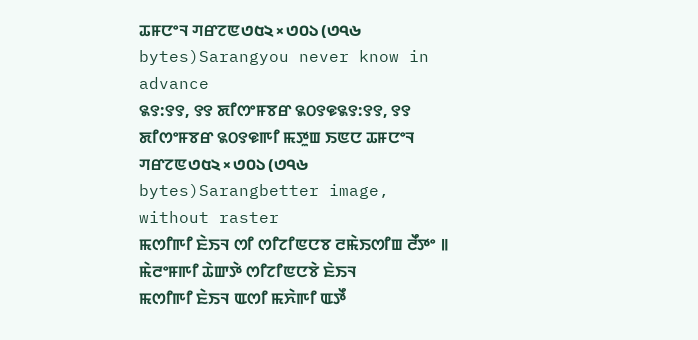ꯊꯝꯅꯦꯜ ꯚꯔꯖꯟ৩৫২ × ৩০১ (৩৭৬ bytes)Sarangyou never know in advance
꯲꯱:꯱꯱, ꯱꯱ ꯗꯤꯁꯦꯝꯕꯔ ꯲꯰꯱꯶꯲꯱:꯱꯱, ꯱꯱ ꯗꯤꯁꯦꯝꯕꯔ ꯲꯰꯱꯶ꯒꯤ ꯃꯇꯨꯡ ꯏꯟꯅ ꯊꯝꯅꯦꯜ ꯚꯔꯖꯟ৩৫২ × ৩০১ (৩৭৬ bytes)Sarangbetter image, without raster
ꯃꯁꯤꯒꯤ ꯐꯥꯏꯜ ꯁꯤ ꯁꯤꯖꯤꯟꯅꯕ ꯂꯃꯥꯏꯁꯤꯡ ꯂꯩꯇꯦ ꯫
ꯃꯥꯂꯦꯝꯒꯤ ꯊꯥꯛꯇꯥ ꯁꯤꯖꯤꯟꯅꯕꯥ ꯐꯥꯏꯜ
ꯃꯁꯤꯒꯤ ꯐꯥꯏꯜ ꯑꯁꯤ ꯃꯈꯥꯒꯤ ꯑꯇꯩ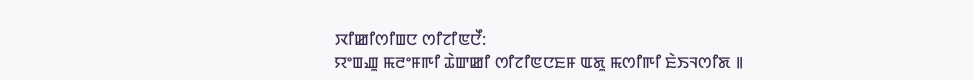ꯋꯤꯀꯤꯁꯤꯡꯅ ꯁꯤꯖꯤꯟꯅꯩ:
ꯌꯦꯡꯉꯨ ꯃꯂꯦꯝꯒꯤ ꯊꯥꯛꯀꯤ ꯁꯤꯖꯤꯟꯅꯐꯝ ꯑꯗꯨ ꯃꯁꯤꯒꯤ ꯐꯥꯏꯜꯁꯤꯗ ꯫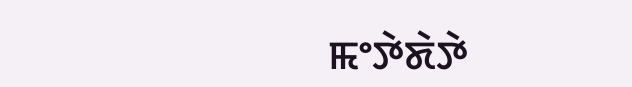ꯃꯦꯇꯥꯗꯥꯇꯥ